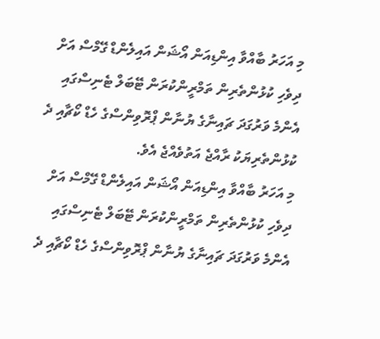މި އަހަރު ބާއްވާ އިންޑިއަން އޯޝަން އައިލެންޑް ގޭމްސް އަށް ދިވެހި ކުޅުންތެރިން ތަމްރީންކުރަން ޓޭބަލް ޓެނިސްގައި އެންމެ ވަރުގަދަ ޗައިނާގެ ޔުނާން ޕްރޮވިންސްގެ ހެޑް ކޯޗާއި ދެ ކުޅުންތެރިޔަކު ރާއްޖެ އަތުވެއްޖެ އެވެ.
މި އަހަރު ބާއްވާ އިންޑިއަން އޯޝަން އައިލެންޑް ގޭމްސް އަށް ދިވެހި ކުޅުންތެރިން ތަމްރީންކުރަން ޓޭބަލް ޓެނިސްގައި އެންމެ ވަރުގަދަ ޗައިނާގެ ޔުނާން ޕްރޮވިންސްގެ ހެޑް ކޯޗާއި ދެ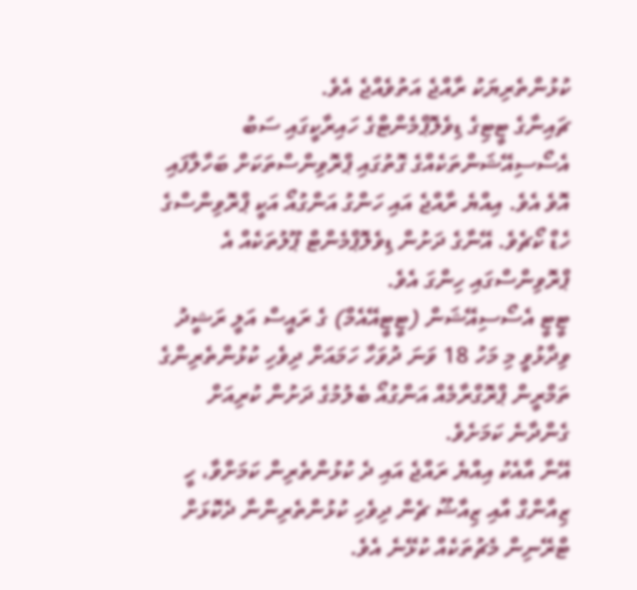ކުޅުންތެރިޔަކު ރާއްޖެ އަތުވެއްޖެ އެވެ.
ޗައިނާގެ ޓީޓިގެ ޑިވެލޮޕްމެންޓްގެ ހައިރާކީގައި ސަބު އެސޯސިއޭޝަންތަކެއްގެ ގޮތުގައި ޕްރޮވިންސްތަކަށް ބަހާލާފައި އޮވެ އެވެ. އިއްޔެ ރާއްޖެ އައި ހަންގު އަންގުއޯ އަކީ ޕްރޮވިންސްގެ ހެޑް ކޯޗެވެ. އޭނާގެ ދަށުން ޑިވެލޮޕްމެންޓް ޕޫލުތަކެއް އެ ޕްރޮވިންސްގައި ހިންގަ އެވެ.
ޓީޓީ އެސޯސިއޭޝަން (ޓީޓީއޭއެމް) ގެ ރައީސް އަލީ ރަޝީދު ވިދާޅުވީ މި މަހު 18 ވަނަ ދުވަހާ ހަމައަށް ދިވެހި ކުޅުންތެރިންގެ ތަމްރީން ޕްރޮގްރާމެއް އަންގުއޯ ބެލުމުގެ ދަށުން ކުރިއަށް ގެންދާނެ ކަމަށެވެ.
އޭނާ އާއެކު އިއްޔެ ރައްޖެ އައި ދެ ކުޅުންތެރިން ކަމަށްވާ، ހީ ޒިއާންގް އާއި ޒިއާޝޫ ޗެން ދިވެހި ކުޅުންތެރިންނާ ދެކޮޅަށް ޓްރޭނިން މެޗުތަކެއް ކުޅޭނެ އެވެ.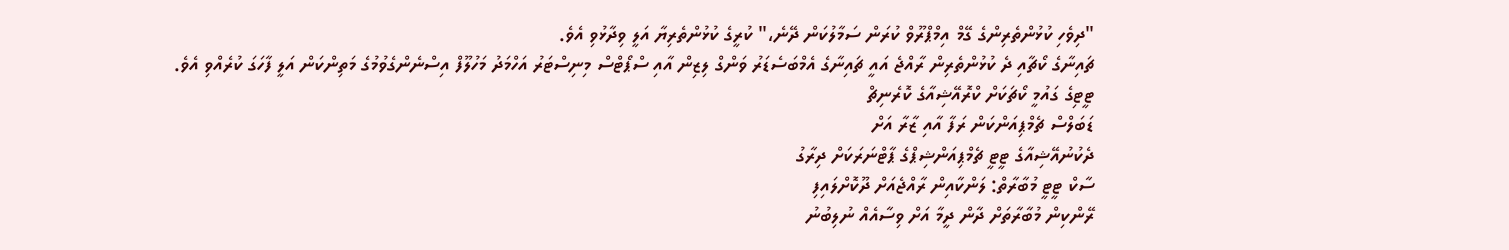"ދިވެހި ކުޅުންތެރިންގެ ގޭމް އިމްޕްރޫވް ކުރަން ސަމާލުކަން ދޭނެ،" ކުރީގެ ކުޅުންތެރިޔާ އަލީ ވިދާޅުވި އެވެ.
ޗައިނާގެ ކޯޗާއި ދެ ކުޅުންތެރިން ރާއްޖެ އައީ ޗައިނާގެ އެމްބަސެޑަރު ވަންގް ލިޒިން އާއި ސްޕޯޓްސް މިނިސްޓަރު އަހްމަދު މަހުލޫފް އިސްނެންގެވުމުގެ މަތިންކަން އަލީ ފާހަގަ ކުރެއްވި އެވެ.
ޓީޓިގެ ގައުމީ ކޯޗަކަށް ކްރޮއޭޝިއާގެ ކޮރެނިޗް
ޑަބަލްސް ޗެމްޕިއަންކަން ރަފާ އާއި ޒާރާ އަށް
ދެކުނުއޭޝިއާގެ ޓީޓީ ޗެމްޕިއަންޝިޕްގެ ޕާޓްނަރަކަށް ދިރާގު
ސާކް ޓީޓީ މުބާރާތް: ލަންކާއިން ރާއްޖެއަށް ދޫކޮށްލައިފި
ރޭންކިން މުބާރާތަށް ދާން ދީމާ އަށް ވިސާއެއް ނުލިބުނު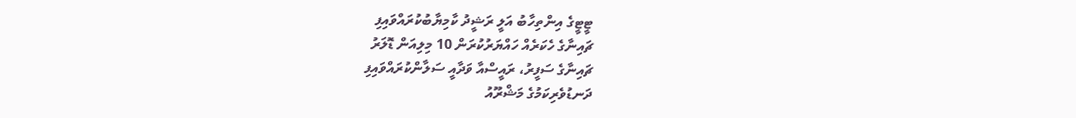ޓީޓީގެ އިންތިހާބު އަލީ ރަޝީދު ކާމިޔާބުކުރައްވައިފި
ޗައިނާގެ ހެކަރެއް ހައްޔަރުކުރަން 10 މިލިއަން ޑޮލަރު
ޗައިނާގެ ސަފީރު، ރައީސްއާ ވަދާއީ ސަލާންކުރައްވައިފި
ދަނޑުވެރިކަމުގެ މަޝްރޫއު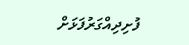ފުށިދިއްގަރުފަޅަށް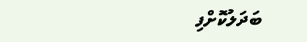ބަދަލުކޮށްފި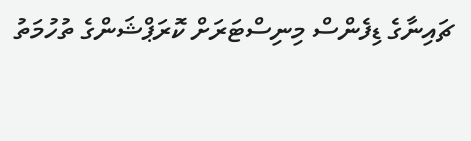ޗައިނާގެ ޑިފެންސް މިނިސްޓަރަށް ކޮރަޕްޝަންގެ ތުހުމަތު